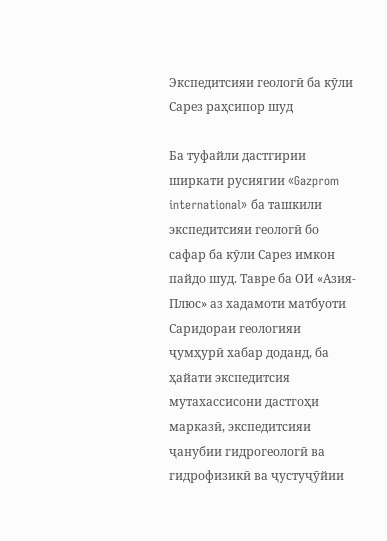Экспедитсияи геологӣ ба кӯли Сарез раҳсипор шуд

Ба туфайли дастгирии ширкати русиягии «Gazprom international» ба ташкили экспедитсияи геологӣ бо сафар ба кӯли Сарез имкон пайдо шуд. Тавре ба ОИ «Азия-Плюс» аз хадамоти матбуоти Саридораи геологияи ҷумҳурӣ хабар доданд, ба ҳайати экспедитсия мутахассисони дастгоҳи марказӣ, экспедитсияи ҷанубии гидрогеологӣ ва гидрофизикӣ ва ҷустуҷӯйии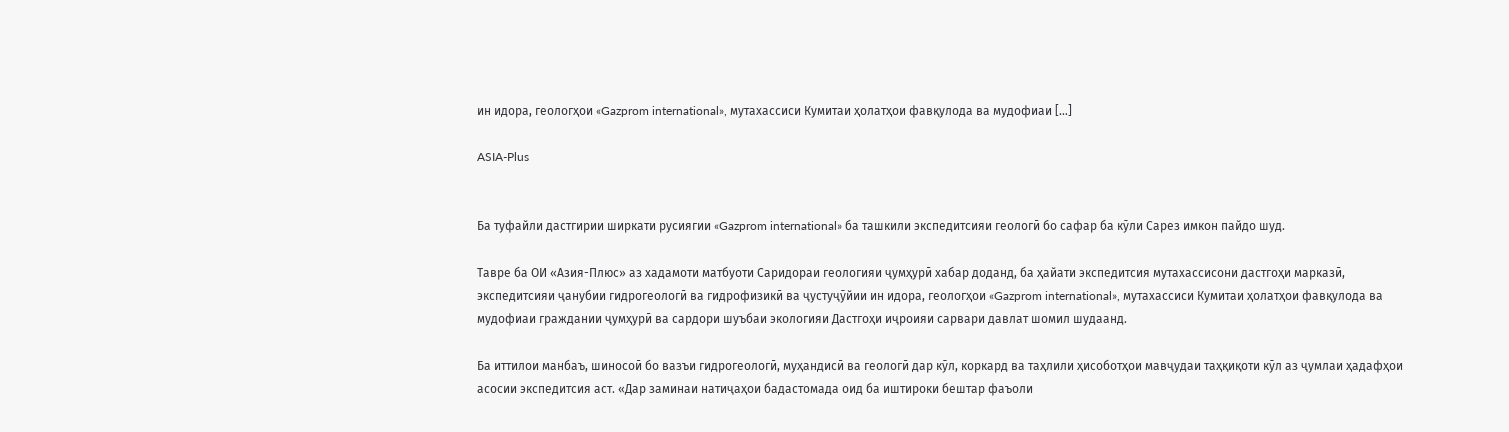ин идора, геологҳои «Gazprom international», мутахассиси Кумитаи ҳолатҳои фавқулода ва мудофиаи […]

ASIA-Plus


Ба туфайли дастгирии ширкати русиягии «Gazprom international» ба ташкили экспедитсияи геологӣ бо сафар ба кӯли Сарез имкон пайдо шуд.

Тавре ба ОИ «Азия-Плюс» аз хадамоти матбуоти Саридораи геологияи ҷумҳурӣ хабар доданд, ба ҳайати экспедитсия мутахассисони дастгоҳи марказӣ, экспедитсияи ҷанубии гидрогеологӣ ва гидрофизикӣ ва ҷустуҷӯйии ин идора, геологҳои «Gazprom international», мутахассиси Кумитаи ҳолатҳои фавқулода ва мудофиаи граждании ҷумҳурӣ ва сардори шуъбаи экологияи Дастгоҳи иҷроияи сарвари давлат шомил шудаанд.

Ба иттилои манбаъ, шиносоӣ бо вазъи гидрогеологӣ, муҳандисӣ ва геологӣ дар кӯл, коркард ва таҳлили ҳисоботҳои мавҷудаи таҳқиқоти кӯл аз ҷумлаи ҳадафҳои асосии экспедитсия аст. «Дар заминаи натиҷаҳои бадастомада оид ба иштироки бештар фаъоли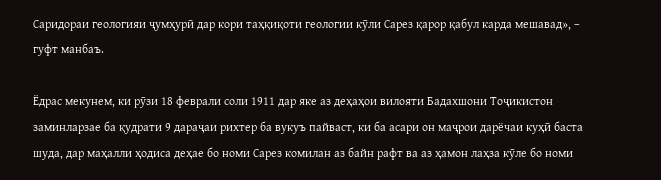Саридораи геологияи ҷумҳурӣ дар кори таҳқиқоти геологии кӯли Сарез қарор қабул карда мешавад», – гуфт манбаъ.

Ёдрас мекунем, ки рӯзи 18 феврали соли 1911 дар яке аз деҳаҳои вилояти Бадахшони Тоҷикистон заминларзае ба қудрати 9 дараҷаи рихтер ба вукуъ пайваст, ки ба асари он маҷрои дарёчаи куҳӣ баста шуда, дар маҳалли ҳодиса деҳае бо номи Сарез комилан аз байн рафт ва аз ҳамон лаҳза кӯле бо номи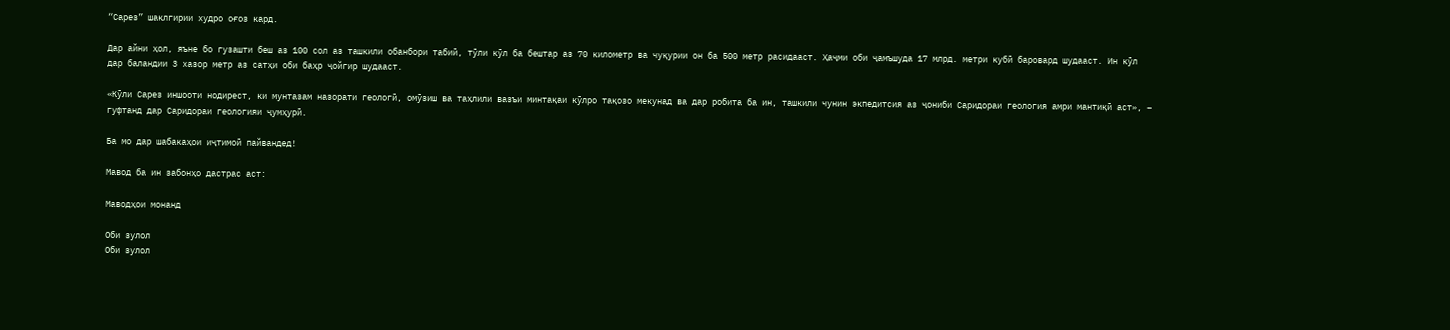“Сарез” шаклгирии худро оғоз кард.

Дар айни ҳол, яъне бо гузашти беш аз 100 сол аз ташкили обанбори табиӣ, тӯли кӯл ба бештар аз 70 километр ва чуқурии он ба 500 метр расидааст. Ҳаҷми оби ҷамъшуда 17 млрд. метри кубӣ баровард шудааст. Ин кӯл дар баландии 3 хазор метр аз сатҳи оби баҳр ҷойгир шудааст.

«Кӯли Сарез иншооти нодирест, ки мунтазам назорати геологӣ, омӯзиш ва таҳлили вазъи минтақаи кӯлро тақозо мекунад ва дар робита ба ин, ташкили чунин экпедитсия аз ҷониби Саридораи геология амри мантиқӣ аст», – гуфтанд дар Саридораи геологияи ҷумҳурӣ.

Ба мо дар шабакаҳои иҷтимоӣ пайвандед!

Мавод ба ин забонҳо дастрас аст:

Маводҳои монанд

Оби зулол
Оби зулол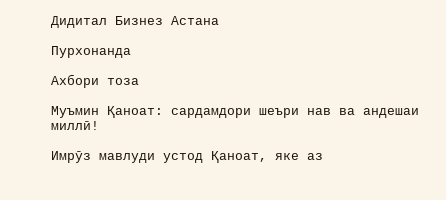Дидитал Бизнез Астана

Пурхонанда

Ахбори тоза

Муъмин Қаноат: сардамдори шеъри нав ва андешаи миллӣ!

Имрӯз мавлуди устод Қаноат, яке аз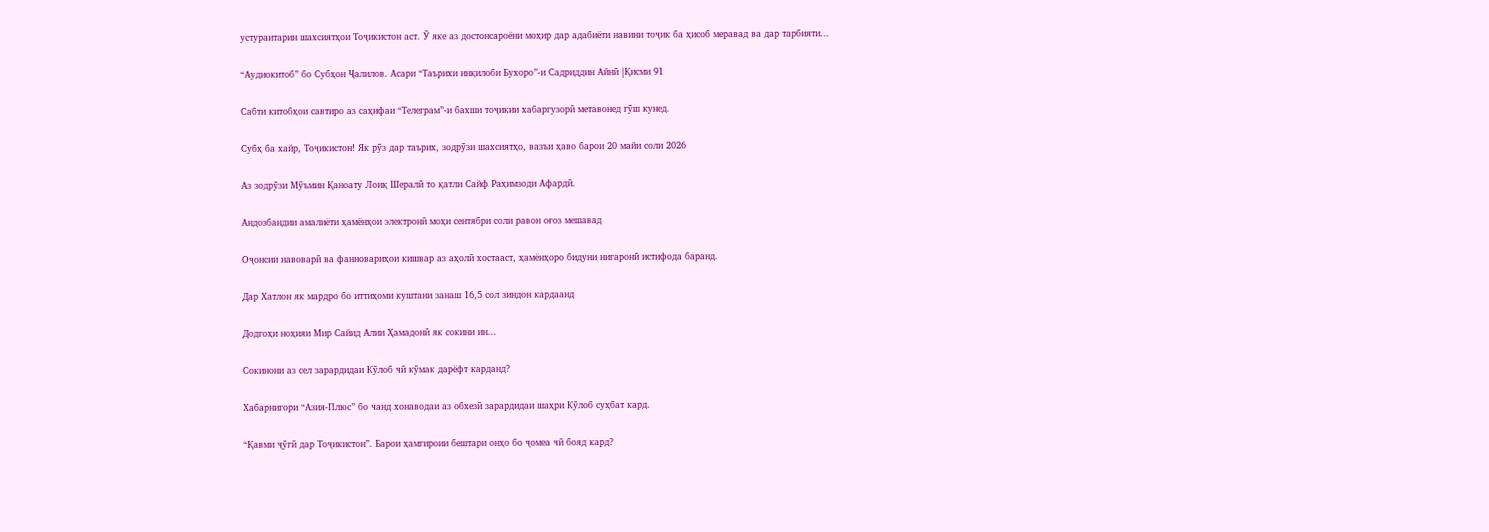устураитарин шахсиятҳои Тоҷикистон аст. Ӯ яке аз достонсароёни моҳир дар адабиёти навини тоҷик ба ҳисоб меравад ва дар тарбияти...

“Аудиокитоб” бо Субҳон Ҷалилов. Асари “Таърихи инқилоби Бухоро”-и Садриддин Айнӣ |Қисми 91

Cабти китобҳои савтиро аз саҳифаи “Телеграм”-и бахши тоҷикии хабаргузорӣ метавонед гӯш кунед.

Субҳ ба хайр, Тоҷикистон! Як рӯз дар таърих, зодрӯзи шахсиятҳо, вазъи ҳаво барои 20 майи соли 2026

Аз зодрӯзи Мӯъмин Қаноату Лоиқ Шералӣ то қатли Сайф Раҳимзоди Афардӣ.

Андозбандии амалиёти ҳамёнҳои электронӣ моҳи сентябри соли равон оғоз мешавад

Оҷонсии навоварӣ ва фанновариҳои кишвар аз аҳолӣ хостааст, ҳамёнҳоро бидуни нигаронӣ истифода баранд.

Дар Хатлон як мардро бо иттиҳоми куштани занаш 16,5 сол зиндон кардаанд

Додгоҳи ноҳияи Мир Сайид Алии Ҳамадонӣ як сокини ин...

Сокинони аз сел зарардидаи Кӯлоб чӣ кӯмак дарёфт карданд?

Хабарнигори “Азия-Плюс” бо чанд хонаводаи аз обхезӣ зарардидаи шаҳри Кӯлоб суҳбат кард.

“Қавми ҷӯгӣ дар Тоҷикистон”. Барои ҳамгироии бештари онҳо бо ҷомеа чӣ бояд кард?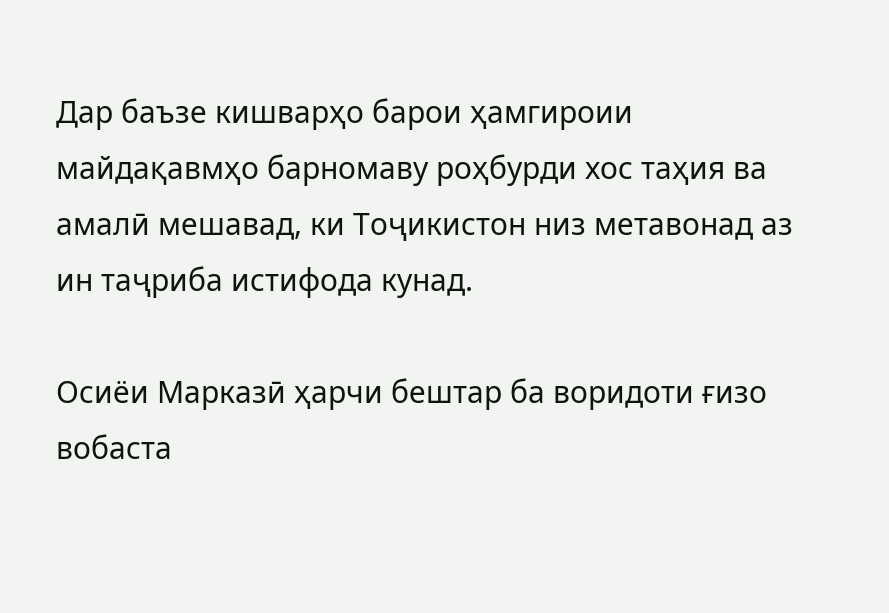Дар баъзе кишварҳо барои ҳамгироии майдақавмҳо барномаву роҳбурди хос таҳия ва амалӣ мешавад, ки Тоҷикистон низ метавонад аз ин таҷриба истифода кунад.

Осиёи Марказӣ ҳарчи бештар ба воридоти ғизо вобаста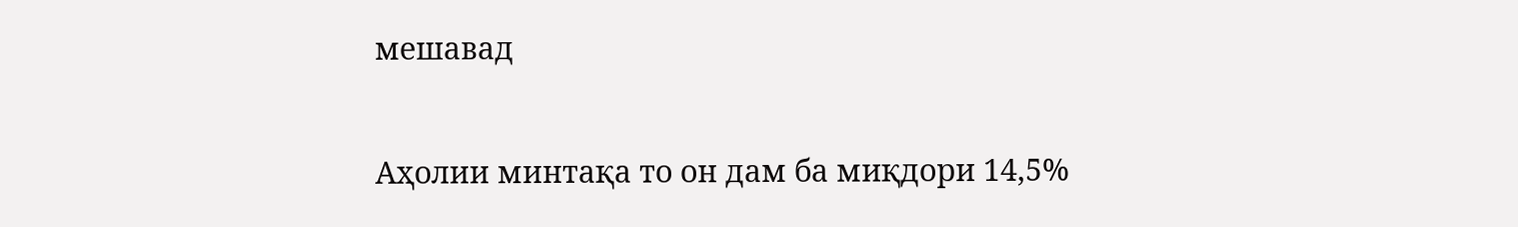мешавад

Аҳолии минтақа то он дам ба миқдори 14,5%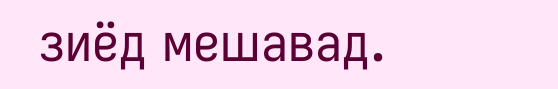зиёд мешавад.